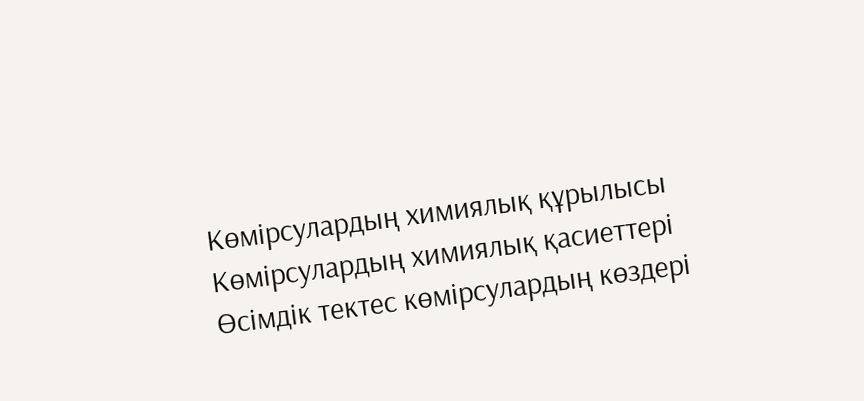Көмірсулардың химиялық құрылысы
Көмірсулардың химиялық қасиеттері
Өсімдік тектес көмірсулардың көздері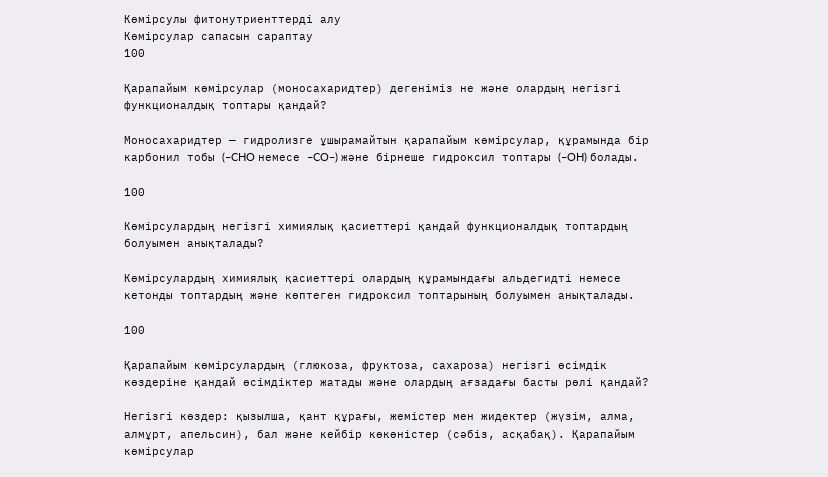Көмірсулы фитонутриенттерді алу
Көмірсулар сапасын сараптау
100

Қарапайым көмірсулар (моносахаридтер) дегеніміз не және олардың негізгі функционалдық топтары қандай?

Моносахаридтер — гидролизге ұшырамайтын қарапайым көмірсулар, құрамында бір карбонил тобы (–CHO немесе –CO–) және бірнеше гидроксил топтары (–OH) болады.

100

Көмірсулардың негізгі химиялық қасиеттері қандай функционалдық топтардың болуымен анықталады?

Көмірсулардың химиялық қасиеттері олардың құрамындағы альдегидті немесе кетонды топтардың және көптеген гидроксил топтарының болуымен анықталады.

100

Қарапайым көмірсулардың (глюкоза, фруктоза, сахароза) негізгі өсімдік көздеріне қандай өсімдіктер жатады және олардың ағзадағы басты рөлі қандай?

Негізгі көздер: қызылша, қант құрағы, жемістер мен жидектер (жүзім, алма, алмұрт, апельсин), бал және кейбір көкөністер (сәбіз, асқабақ). Қарапайым көмірсулар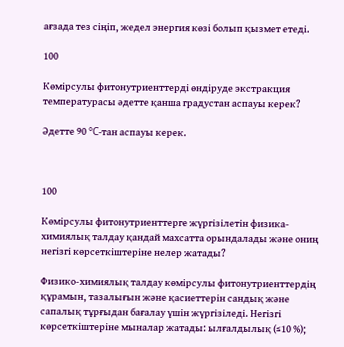ағзада тез сіңіп, жедел энергия көзі болып қызмет етеді.

100

Көмірсулы фитонутриенттерді өндіруде экстракция температурасы әдетте қанша градустан аспауы керек?

Әдетте 90 °C-тан аспауы керек.



100

Көмірсулы фитонутриенттерге жүргізілетін физика-химиялық талдау қандай махсатта орындалады және ониң негізгі көрсеткіштеріне нелер жатады?

Физико-химиялық талдау көмірсулы фитонутриенттердің құрамын, тазалығын және қасиеттерін сандық және сапалық тұрғыдан бағалау үшін жүргізіледі. Негізгі көрсеткіштеріне мыналар жатады: ылғалдылық (≤10 %);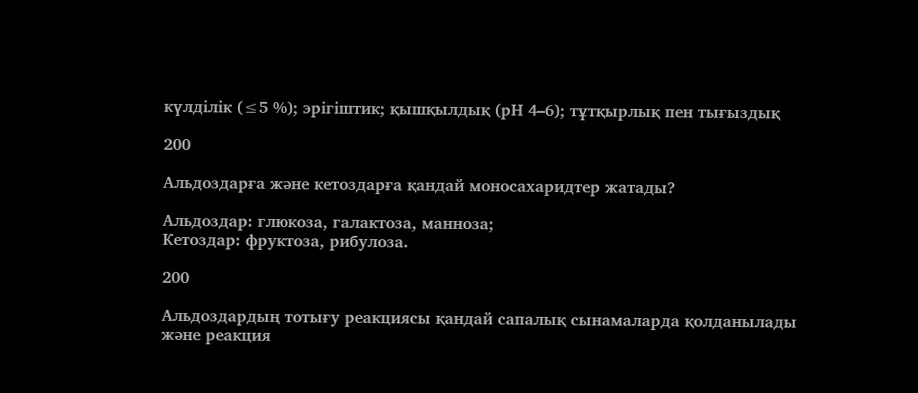күлділік (≤5 %); эрігіштик; қышқылдық (рН 4–6); тұтқырлық пен тығыздық

200

Альдоздарға және кетоздарға қандай моносахаридтер жатады?

Альдоздар: глюкоза, галактоза, манноза;
Кетоздар: фруктоза, рибулоза.

200

Альдоздардың тотығу реакциясы қандай сапалық сынамаларда қолданылады және реакция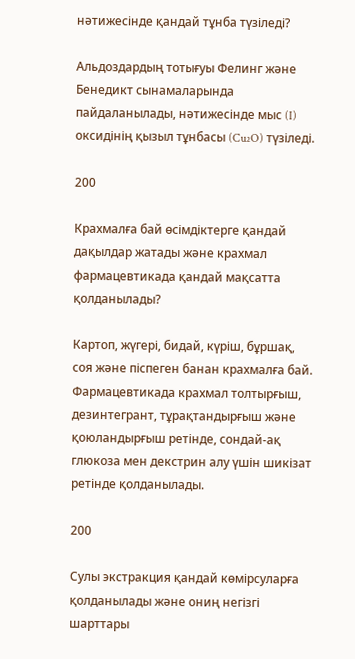нәтижесінде қандай тұнба түзіледі?

Альдоздардың тотығуы Фелинг және Бенедикт сынамаларында пайдаланылады, нәтижесінде мыс (I) оксидінің қызыл тұнбасы (Cu₂O) түзіледі.

200

Крахмалға бай өсімдіктерге қандай дақылдар жатады және крахмал фармацевтикада қандай мақсатта қолданылады?

Картоп, жүгері, бидай, күріш, бұршақ, соя және піспеген банан крахмалға бай. Фармацевтикада крахмал толтырғыш, дезинтегрант, тұрақтандырғыш және қоюландырғыш ретінде, сондай-ақ глюкоза мен декстрин алу үшін шикізат ретінде қолданылады.

200

Сулы экстракция қандай көмірсуларға қолданылады және ониң негізгі шарттары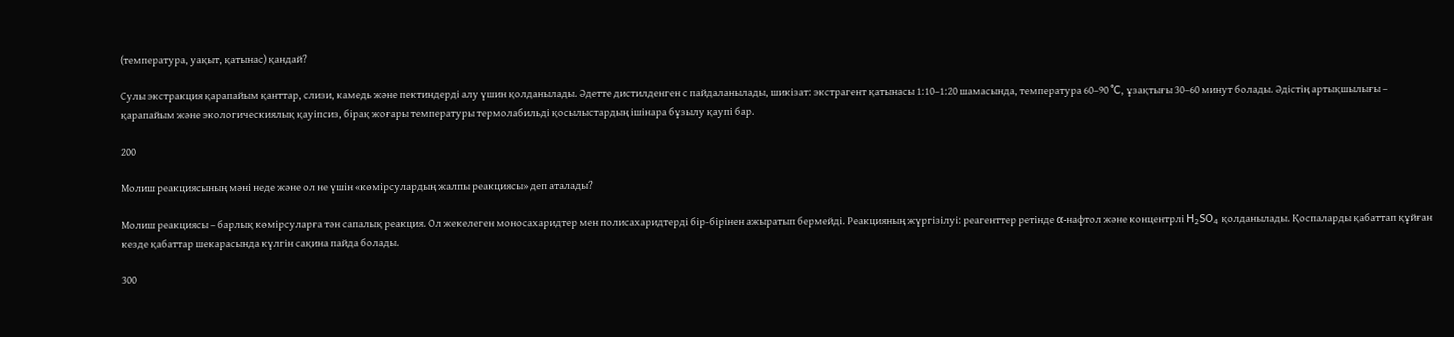(температура, уақыт, қатынас) қандай?

Сулы экстракция қарапайым қанттар, слизи, камедь және пектиндерді алу үшин қолданылады. Әдетте дистилденген с пайдаланылады, шикізат: экстрагент қатынасы 1:10–1:20 шамасында, температура 60–90 °C, ұзақтығы 30–60 минут болады. Әдістің артықшылығы – қарапайым және экологическиялық қауіпсиз, бірақ жоғары температуры термолабильді қосылыстардың ішінара бұзылу қаупі бар.

200

Молиш реакциясының мәні неде және ол не үшін «көмірсулардың жалпы реакциясы» деп аталады?

Молиш реакциясы – барлық көмірсуларға тән сапалық реакция. Ол жекелеген моносахаридтер мен полисахаридтерді бір-бірінен ажыратып бермейді. Реакцияның жүргізілуі: реагенттер ретінде α-нафтол және концентрлі H₂SO₄ қолданылады. Қоспаларды қабаттап құйған кезде қабаттар шекарасында күлгін сақина пайда болады.

300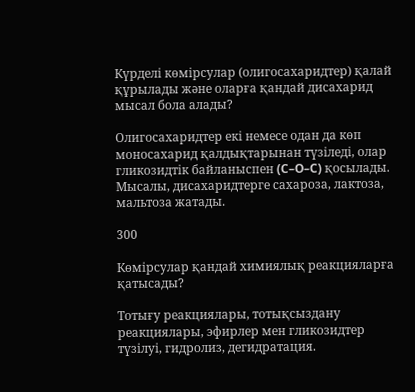Күрделі көмірсулар (олигосахаридтер) қалай құрылады және оларға қандай дисахарид мысал бола алады?

Олигосахаридтер екі немесе одан да көп моносахарид қалдықтарынан түзіледі, олар гликозидтік байланыспен (C–O–C) қосылады. Мысалы, дисахаридтерге сахароза, лактоза, мальтоза жатады.

300

Көмірсулар қандай химиялық реакцияларға қатысады?

Тотығу реакциялары, тотықсыздану реакциялары, эфирлер мен гликозидтер түзілуі, гидролиз, дегидратация.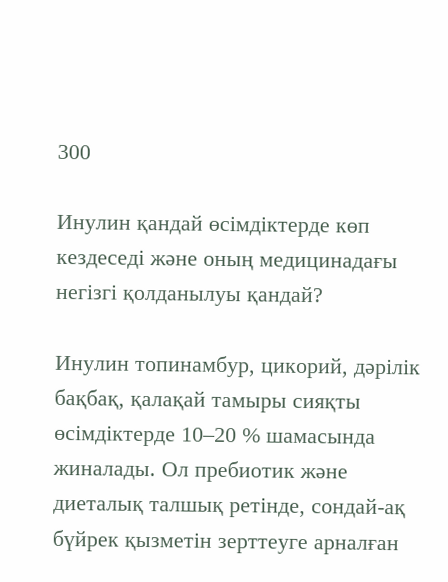300

Инулин қандай өсімдіктерде көп кездеседі және оның медицинадағы негізгі қолданылуы қандай?

Инулин топинамбур, цикорий, дәрілік бақбақ, қалақай тамыры сияқты өсімдіктерде 10–20 % шамасында жиналады. Ол пребиотик және диеталық талшық ретінде, сондай-ақ бүйрек қызметін зерттеуге арналған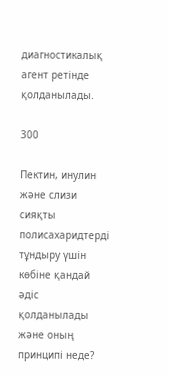диагностикалық агент ретінде қолданылады.

300

Пектин, инулин және слизи сияқты полисахаридтерді тұндыру үшін көбіне қандай әдіс қолданылады және оның принципі неде?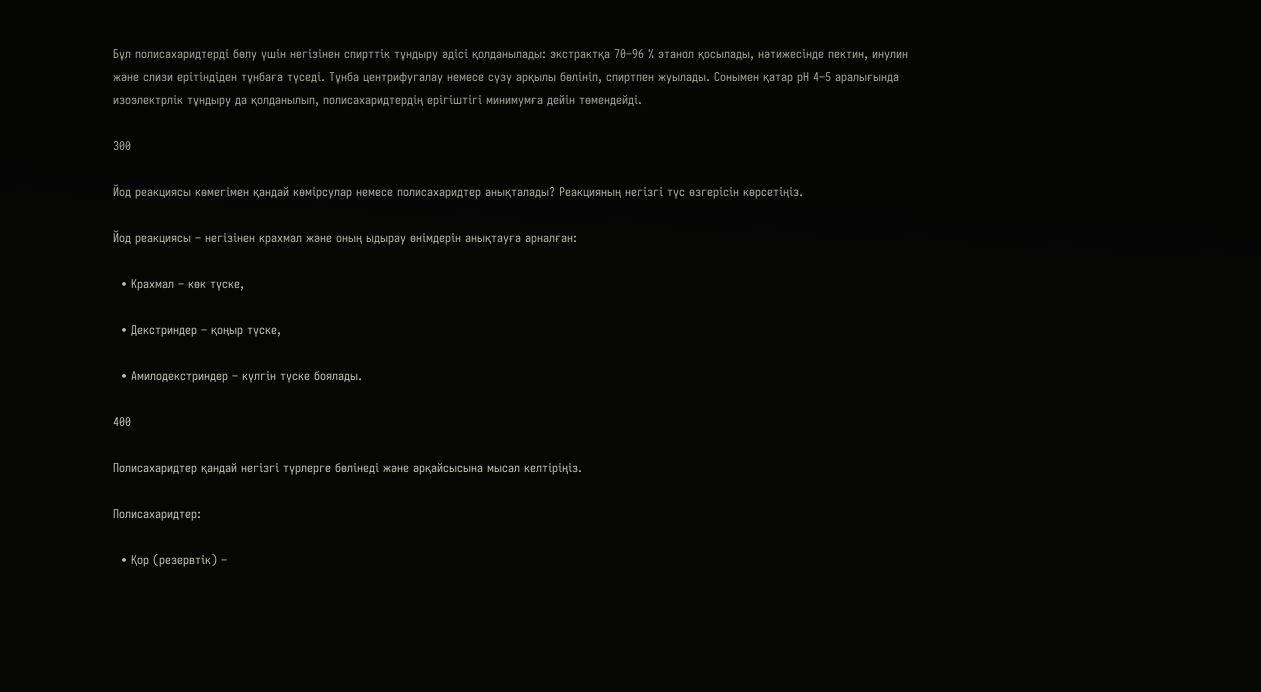Бұл полисахаридтерді бөлу үшін негізінен спирттік тұндыру әдісі қолданылады: экстрактқа 70–96 % этанол қосылады, нәтижесінде пектин, инулин және слизи ерітіндіден тұнбаға түседі. Тұнба центрифугалау немесе сүзу арқылы бөлініп, спиртпен жуылады. Сонымен қатар рН 4–5 аралығында изоэлектрлік тұндыру да қолданылып, полисахаридтердің ерігіштігі минимумға дейін төмендейді.

300

Йод реакциясы көмегімен қандай көмірсулар немесе полисахаридтер анықталады? Реакцияның негізгі түс өзгерісін көрсетіңіз.

Йод реакциясы – негізінен крахмал және оның ыдырау өнімдерін анықтауға арналған:

  • Крахмал – көк түске,

  • Декстриндер – қоңыр түске,

  • Амилодекстриндер – күлгін түске боялады.

400

Полисахаридтер қандай негізгі түрлерге бөлінеді және әрқайсысына мысал келтіріңіз.

Полисахаридтер:

  • Қор (резервтік) –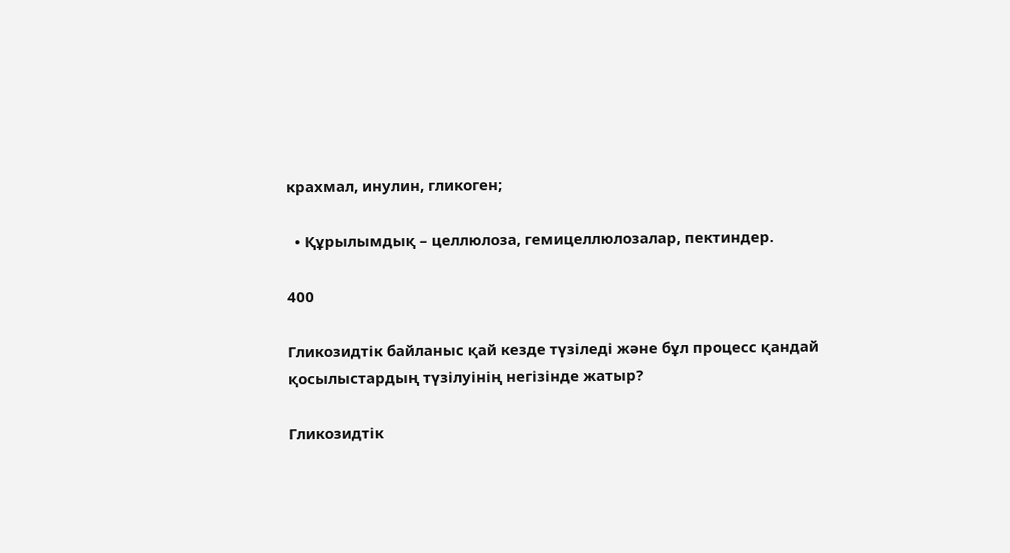крахмал, инулин, гликоген;

  • Құрылымдық – целлюлоза, гемицеллюлозалар, пектиндер.

400

Гликозидтік байланыс қай кезде түзіледі және бұл процесс қандай қосылыстардың түзілуінің негізінде жатыр?

Гликозидтік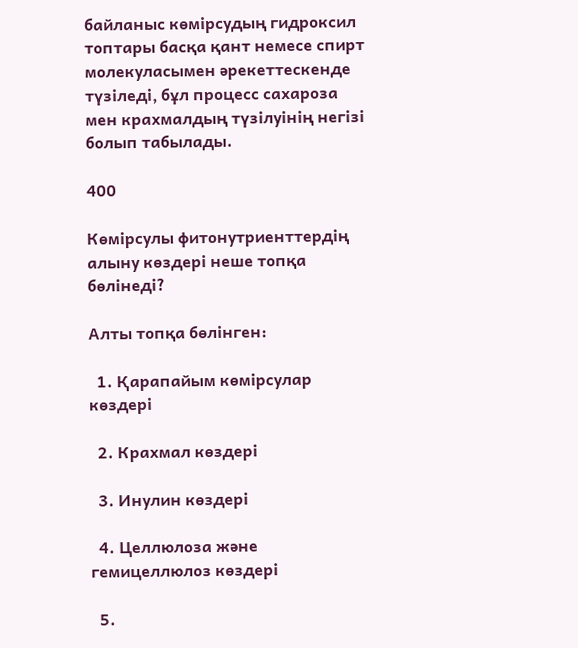байланыс көмірсудың гидроксил топтары басқа қант немесе спирт молекуласымен әрекеттескенде түзіледі, бұл процесс сахароза мен крахмалдың түзілуінің негізі болып табылады.

400

Көмірсулы фитонутриенттердің алыну көздері неше топқа бөлінеді?

Алты топқа бөлінген:

  1. Қарапайым көмірсулар көздері

  2. Крахмал көздері

  3. Инулин көздері

  4. Целлюлоза және гемицеллюлоз көздері

  5.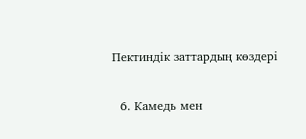Пектиндік заттардың көздері

  6. Камедь мен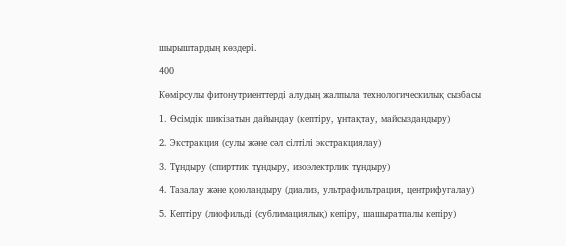шырыштардың көздері.

400

Көмірсулы фитонутриенттерді алудың жалпыла технологическилық сызбасы

1. Өсімдік шикізатын дайындау (кептіру, ұнтақтау, майсыздандыру)

2. Экстракция (сулы және сәл сілтілі экстракциялау)

3. Тұндыру (спирттик тұндыру, изоэлектрлик тұндыру)

4. Тазалау және қоюландыру (диализ, ультрафильтрация, центрифугалау)

5. Кептіру (лиофильді (сублимациялық) кепіру, шашыратпалы кепіру)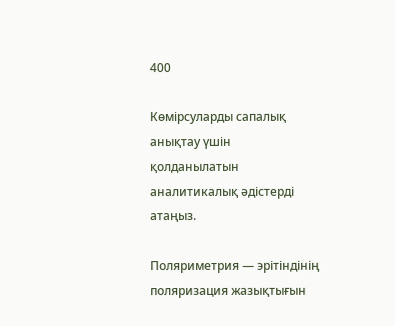400

Көмірсуларды сапалық анықтау үшін қолданылатын аналитикалық әдістерді атаңыз.

Поляриметрия — эрітіндінің поляризация жазықтығын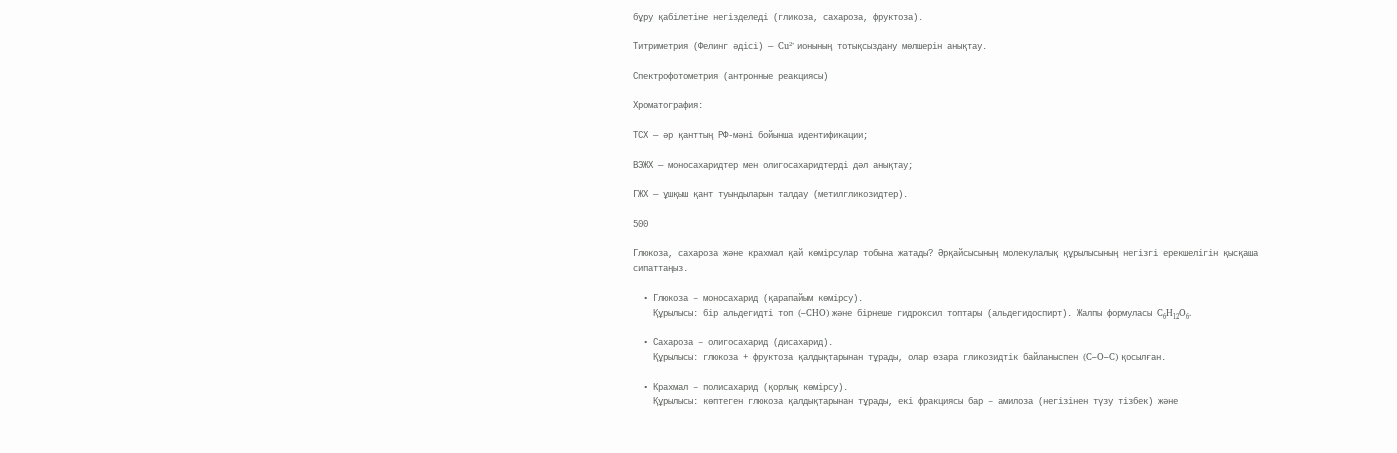бұру қабілетіне негізделеді (гликоза, сахароза, фруктоза).

Титриметрия (Фелинг әдісі) — Cu²⁺ ионының тотықсыздану мөлшерін анықтау.

Спектрофотометрия (антронные реакциясы)

Хроматография:

ТСХ — әр қанттың РФ-мәні бойынша идентификации;

ВЭЖХ — моносахаридтер мен олигосахаридтерді дәл анықтау;

ГЖХ — ұшқыш қант туындыларын талдау (метилгликозидтер).

500

Глюкоза, сахароза және крахмал қай көмірсулар тобына жатады? Әрқайсысының молекулалық құрылысының негізгі ерекшелігін қысқаша сипаттаңыз.

  • Глюкоза – моносахарид (қарапайым көмірсу).
    Құрылысы: бір альдегидті топ (–CHO) және бірнеше гидроксил топтары (альдегидоспирт). Жалпы формуласы C₆H₁₂O₆.

  • Сахароза – олигосахарид (дисахарид).
    Құрылысы: глюкоза + фруктоза қалдықтарынан тұрады, олар өзара гликозидтік байланыспен (C–O–C) қосылған.

  • Крахмал – полисахарид (қорлық көмірсу).
    Құрылысы: көптеген глюкоза қалдықтарынан тұрады, екі фракциясы бар – амилоза (негізінен түзу тізбек) және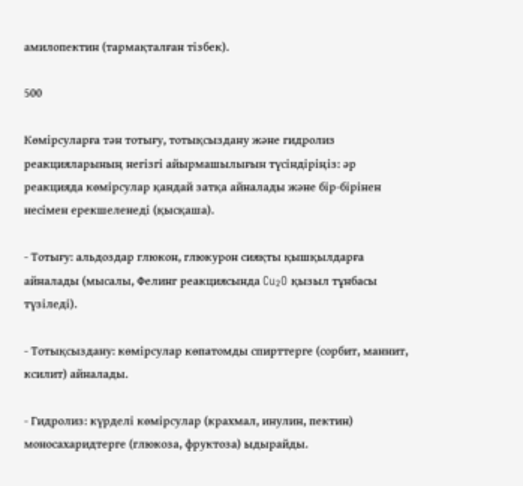амилопектин (тармақталған тізбек).

500

Көмірсуларға тән тотығу, тотықсыздану және гидролиз реакцияларының негізгі айырмашылығын түсіндіріңіз: әр реакцияда көмірсулар қандай затқа айналады және бір-бірінен несімен ерекшеленеді (қысқаша).

- Тотығу: альдоздар глюкон, глюкурон сияқты қышқылдарға айналады (мысалы, Фелинг реакциясында Cu₂O қызыл тұнбасы түзіледі).

- Тотықсыздану: көмірсулар көпатомды спирттерге (сорбит, маннит, ксилит) айналады.

- Гидролиз: күрделі көмірсулар (крахмал, инулин, пектин) моносахаридтерге (глюкоза, фруктоза) ыдырайды.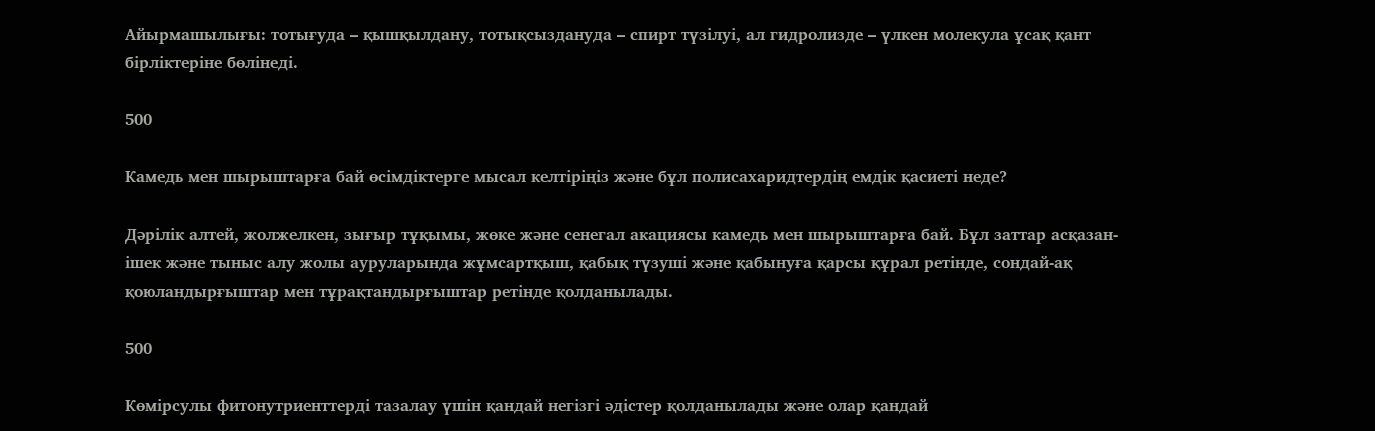Айырмашылығы: тотығуда – қышқылдану, тотықсыздануда – спирт түзілуі, ал гидролизде – үлкен молекула ұсақ қант бірліктеріне бөлінеді.

500

Камедь мен шырыштарға бай өсімдіктерге мысал келтіріңіз және бұл полисахаридтердің емдік қасиеті неде?

Дәрілік алтей, жолжелкен, зығыр тұқымы, жөке және сенегал акациясы камедь мен шырыштарға бай. Бұл заттар асқазан-ішек және тыныс алу жолы ауруларында жұмсартқыш, қабық түзуші және қабынуға қарсы құрал ретінде, сондай-ақ қоюландырғыштар мен тұрақтандырғыштар ретінде қолданылады.

500

Көмірсулы фитонутриенттерді тазалау үшін қандай негізгі әдістер қолданылады және олар қандай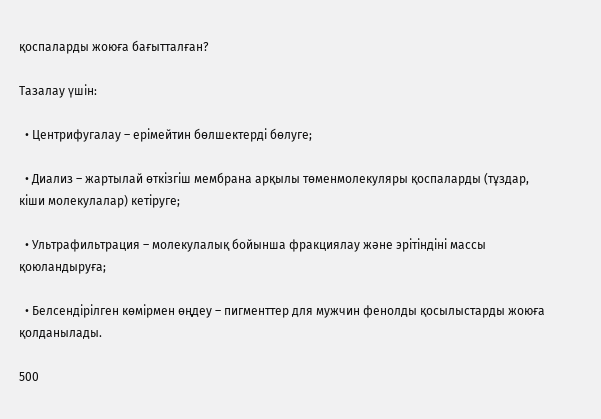қоспаларды жоюға бағытталған?

Тазалау үшін:

  • Центрифугалау – ерімейтин бөлшектерді бөлуге;

  • Диализ – жартылай өткізгіш мембрана арқылы төменмолекуляры қоспаларды (тұздар, кіши молекулалар) кетіруге;

  • Ультрафильтрация – молекулалық бойынша фракциялау және эрітіндіні массы қоюландыруға;

  • Белсендірілген көмірмен өңдеу – пигменттер для мужчин фенолды қосылыстарды жоюға қолданылады.

500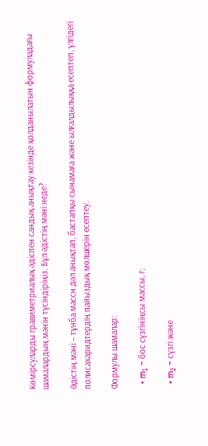Көмірсуларды гравиметриалық әдіспен сандық анықтау кезінде қолданылатын формуладағы шамалардың мәнін түсіндіріңіз. Бұл әдістің мәні неде?

Әдістің мәні – тұнба массн дәл анықтап, бастапқы сынамаға және ылғалдылыққа есептеп, үлгідегі полисахаридтердің пайыздық мөлшерін есептеу.

Формулы шамалар:

  • m₁ – бос сүзгініңсы массы, г;

  • m₂ – сүзгі және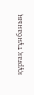құрғақ тұнбаның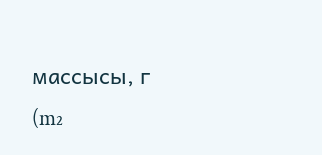массысы, г (m₂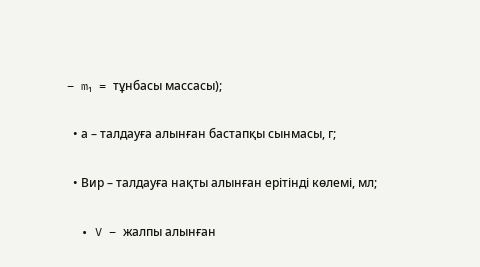– m₁ = тұнбасы массасы);

  • а – талдауға алынған бастапқы сынмасы, г;

  • Вир – талдауға нақты алынған ерітінді көлемі, мл;

  • V – жалпы алынған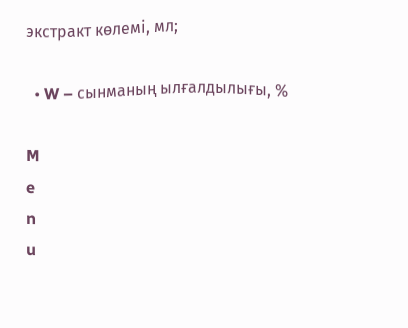экстракт көлемі, мл;

  • W – сынманың ылғалдылығы, %

M
e
n
u